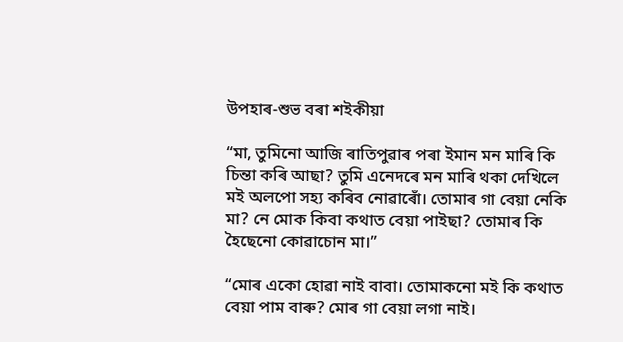উপহাৰ-শুভ বৰা শইকীয়া

“মা, তুমিনো আজি ৰাতিপুৱাৰ পৰা ইমান মন মাৰি কি চিন্তা কৰি আছা? তুমি এনেদৰে মন মাৰি থকা দেখিলে মই অলপো সহ্য কৰিব নোৱাৰোঁ। তোমাৰ গা বেয়া নেকি মা? নে মোক কিবা কথাত বেয়া পাইছা? তোমাৰ কি হৈছেনো কোৱাচোন মা।”

“মোৰ একো হোৱা নাই বাবা। তোমাকনো মই কি কথাত বেয়া পাম বাৰু? মোৰ গা বেয়া লগা নাই।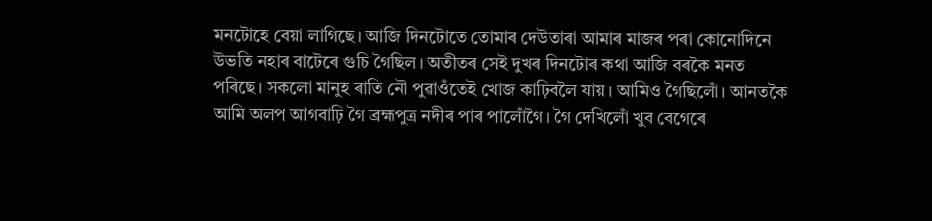মনটোহে বেয়া লাগিছে। আজি দিনটোতে তোমাৰ দেউতাৰা আমাৰ মাজৰ পৰা কোনোদিনে উভতি নহাৰ বাটেৰে গুচি গৈছিল। অতীতৰ সেই দুখৰ দিনটোৰ কথা আজি বৰকৈ মনত পৰিছে। সকলো মানুহ ৰাতি নৌ পুৱাওঁতেই খোজ কাঢ়িবলৈ যায়। আমিও গৈছিলোঁ। আনতকৈ আমি অলপ আগবাঢ়ি গৈ ব্ৰহ্মপুত্ৰ নদীৰ পাৰ পালোঁগৈ। গৈ দেখিলোঁ খুব বেগেৰে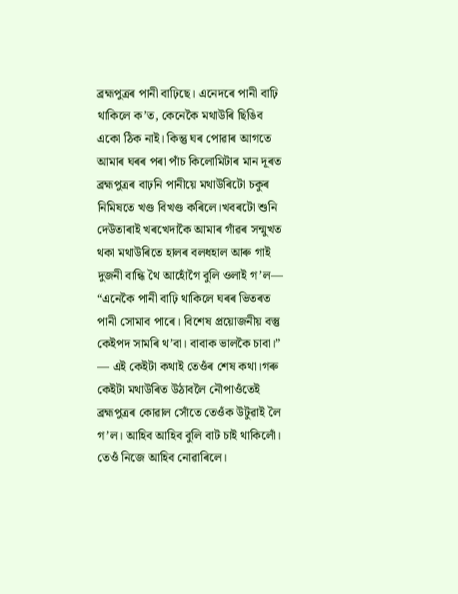ব্ৰহ্মপুত্ৰৰ পানী বাঢ়িছে। এনেদৰে পানী বাঢ়ি থাকিলে ক’ত, কেনেকৈ মথাউৰি ছিঙিব একো ঠিক নাই। কিন্তু ঘৰ পোৱাৰ আগতে আমাৰ ঘৰৰ পৰা পাঁচ কিলোমিটাৰ মান দূৰত ব্ৰহ্মপুত্ৰৰ বাঢ়নি পানীয়ে মথাউৰিটো চকুৰ নিমিষতে খণ্ড বিখণ্ড কৰিলে।খবৰটো শুনি দেউতাৰাই খৰখেদাকৈ আমাৰ গাঁৱৰ সন্মুখত থকা মথাউৰিতে হালৰ বলধহাল আৰু গাই দুজনী বান্ধি থৈ আহোঁগৈ বুলি ওলাই গ’ল— “এনেকৈ পানী বাঢ়ি থাকিলে ঘৰৰ ভিতৰত পানী সোমাব পাৰে। বিশেষ প্ৰয়োজনীয় বস্তু কেইপদ সামৰি থ’বা। বাবাক ভালকৈ চাবা।” — এই কেইটা কথাই তেওঁৰ শেষ কথা।গৰু কেইটা মথাউৰিত উঠাবলৈ নৌপাওঁতেই ব্ৰহ্মপুত্ৰৰ কোৱাল সোঁতে তেওঁক উটুৱাই লৈ গ’ল। আহিব আহিব বুলি বাট চাই থাকিলোঁ। তেওঁ নিজে আহিব নোৱাৰিলে।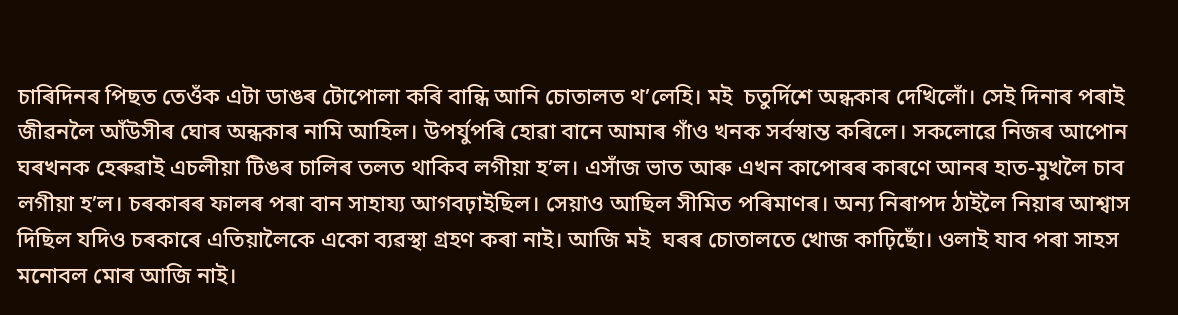চাৰিদিনৰ পিছত তেওঁক এটা ডাঙৰ টোপোলা কৰি বান্ধি আনি চোতালত থ’লেহি। মই  চতুৰ্দিশে অন্ধকাৰ দেখিলোঁ। সেই দিনাৰ পৰাই জীৱনলৈ আঁউসীৰ ঘোৰ অন্ধকাৰ নামি আহিল। উপৰ্যুপৰি হোৱা বানে আমাৰ গাঁও খনক সৰ্বস্বান্ত কৰিলে। সকলোৱে নিজৰ আপোন ঘৰখনক হেৰুৱাই এচলীয়া টিঙৰ চালিৰ তলত থাকিব লগীয়া হ’ল। এসাঁজ ভাত আৰু এখন কাপোৰৰ কাৰণে আনৰ হাত-মুখলৈ চাব লগীয়া হ’ল। চৰকাৰৰ ফালৰ পৰা বান সাহায্য আগবঢ়াইছিল। সেয়াও আছিল সীমিত পৰিমাণৰ। অন্য নিৰাপদ ঠাইলৈ নিয়াৰ আশ্বাস দিছিল যদিও চৰকাৰে এতিয়ালৈকে একো ব্যৱস্থা গ্ৰহণ কৰা নাই। আজি ম‌ই  ঘৰৰ চোতালতে খোজ কাঢ়িছোঁ। ওলাই যাব পৰা সাহস মনোবল মোৰ আজি নাই।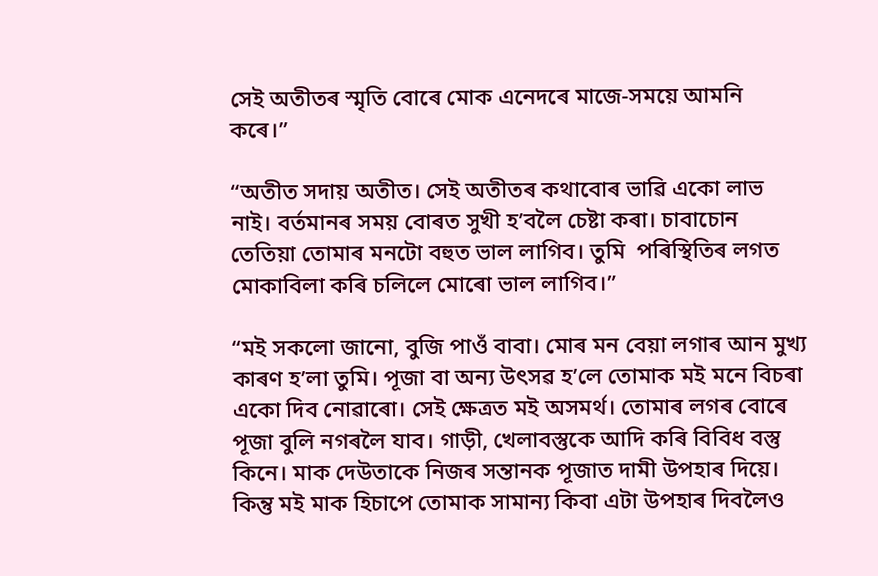সেই অতীতৰ স্মৃতি বোৰে মোক এনেদৰে মাজে-সময়ে আমনি কৰে।”

“অতীত সদায় অতীত। সেই অতীতৰ কথাবোৰ ভাৱি একো লাভ নাই। বৰ্তমানৰ সময় বোৰত সুখী হ’বলৈ চেষ্টা কৰা। চাবাচোন তেতিয়া তোমাৰ মনটো বহুত ভাল লাগিব। তুমি  পৰিস্থিতিৰ লগত মোকাবিলা কৰি চলিলে মোৰো ভাল লাগিব।”

“মই সকলো জানো, বুজি পাওঁ বাবা। মোৰ মন বেয়া লগাৰ আন মুখ্য কাৰণ হ’লা তুমি। পূজা বা অন্য উৎসৱ হ’লে তোমাক মই মনে বিচৰা একো দিব নোৱাৰো। সেই ক্ষেত্ৰত মই অসমৰ্থ। তোমাৰ লগৰ বোৰে পূজা বুলি নগৰলৈ যাব। গাড়ী, খেলাবস্তুকে আদি কৰি বিবিধ বস্তু কিনে। মাক দেউতাকে নিজৰ সন্তানক পূজাত দামী উপহাৰ দিয়ে। কিন্তু মই মাক হিচাপে তোমাক সামান্য কিবা এটা উপহাৰ দিবলৈও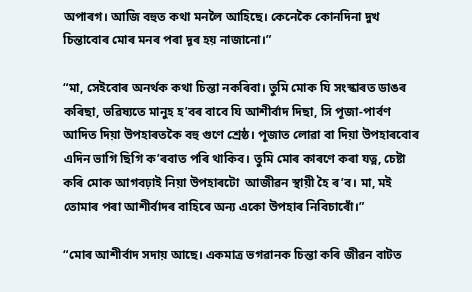অপাৰগ। আজি বহুত কথা মনলৈ আহিছে। কেনেকৈ কোনদিনা দুখ চিন্তাবোৰ মোৰ মনৰ পৰা দূৰ হয় নাজানো।”

“মা, সেইবোৰ অনৰ্থক কথা চিন্তা নকৰিবা। তুমি মোক যি সংস্কাৰত ডাঙৰ কৰিছা, ভৱিষ্যতে মানুহ হ’বৰ বাবে যি আশীৰ্বাদ দিছা, সি পূজা-পাৰ্বণ আদিত দিয়া উপহাৰতকৈ বহু গুণে শ্ৰেষ্ঠ। পূজাত লোৱা বা দিয়া উপহাৰবোৰ এদিন ভাগি ছিগি ক’ৰবাত পৰি থাকিব। তুমি মোৰ কাৰণে কৰা যত্ন, চেষ্টা কৰি মোক আগবঢ়াই নিয়া উপহাৰটো  আজীৱন স্থায়ী হৈ ৰ’ব। মা, মই তোমাৰ পৰা আশীৰ্বাদৰ বাহিৰে অন্য একো উপহাৰ নিবিচাৰোঁ।”

“মোৰ আশীৰ্বাদ সদায় আছে। একমাত্ৰ ভগৱানক চিন্তা কৰি জীৱন বাটত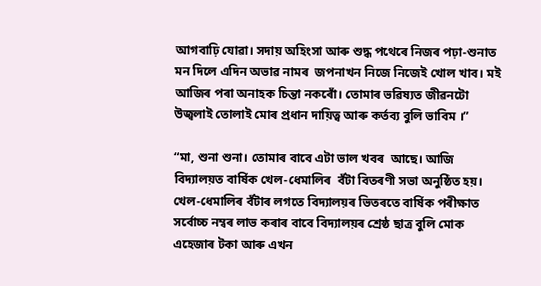আগবাঢ়ি যোৱা। সদায় অহিংসা আৰু শুদ্ধ পথেৰে নিজৰ পঢ়া-শুনাত মন দিলে এদিন অভাৱ নামৰ  জপনাখন নিজে নিজেই খোল খাব। মই আজিৰ পৰা অনাহক চিন্তা নকৰোঁ। তোমাৰ ভৱিষ্যত জীৱনটো উজ্বলাই তোলাই মোৰ প্ৰধান দায়িত্ব আৰু কৰ্তব্য বুলি ভাবিম ।”

“মা, শুনা শুনা। তোমাৰ বাবে এটা ভাল খবৰ  আছে। আজি বিদ্যালয়ত বাৰ্ষিক খেল-ধেমালিৰ  বঁটা বিতৰণী সভা অনুষ্ঠিত হয়। খেল-ধেমালিৰ বঁটাৰ লগতে বিদ্যালয়ৰ ভিতৰতে বাৰ্ষিক পৰীক্ষাত সৰ্বোচ্চ নম্বৰ লাভ কৰাৰ বাবে বিদ্যালয়ৰ শ্ৰেষ্ঠ ছাত্ৰ বুলি মোক এহেজাৰ টকা আৰু এখন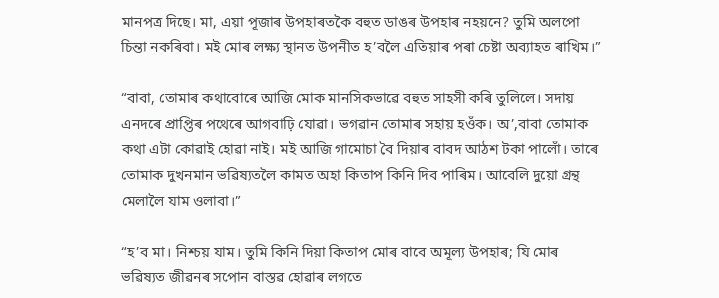মানপত্ৰ দিছে। মা, এয়া পূজাৰ উপহাৰতকৈ বহুত ডাঙৰ উপহাৰ নহয়নে? তুমি অলপো চিন্তা নকৰিবা। মই মোৰ লক্ষ্য স্থানত উপনীত হ’বলৈ এতিয়াৰ পৰা চেষ্টা অব্যাহত ৰাখিম।”

“বাবা, তোমাৰ কথাবোৰে আজি মোক মানসিকভাৱে বহুত সাহসী কৰি তুলিলে। সদায় এনদৰে প্ৰাপ্তিৰ পথেৰে আগবাঢ়ি যোৱা। ভগৱান তোমাৰ সহায় হ‌ওঁক। অ’,বাবা তোমাক কথা এটা কোৱাই হোৱা নাই। মই আজি গামোচা বৈ দিয়াৰ বাবদ আঠশ টকা পালোঁ। তাৰে তোমাক দুখনমান ভৱিষ্যতলৈ কামত অহা কিতাপ কিনি দিব পাৰিম। আবেলি দুয়ো গ্ৰন্থ মেলালৈ যাম ওলাবা।”

“হ’ব মা। নিশ্চয় যাম। তুমি কিনি দিয়া কিতাপ মোৰ বাবে অমূল্য উপহাৰ; যি মোৰ ভৱিষ্যত জীৱনৰ সপোন বাস্তৱ হোৱাৰ লগতে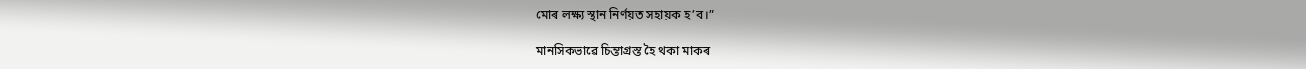মোৰ লক্ষ্য স্থান নিৰ্ণয়ত সহায়ক হ’ব।”

মানসিকভাৱে চিন্তাগ্ৰস্ত হৈ থকা মাকৰ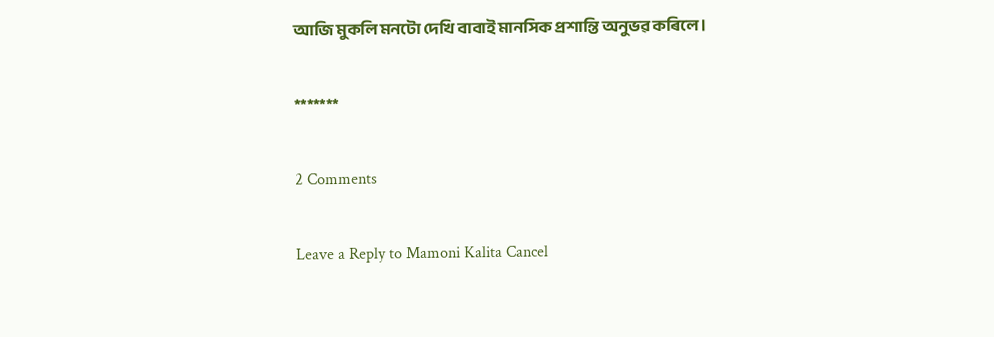আজি মুকলি মনটো দেখি বাবাই মানসিক প্ৰশান্তি অনুভৱ কৰিলে।

*******

2 Comments

Leave a Reply to Mamoni Kalita Cancel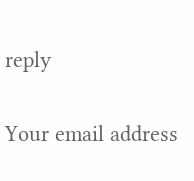reply

Your email address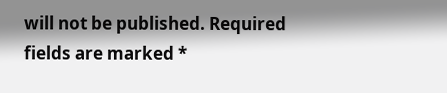will not be published. Required fields are marked *